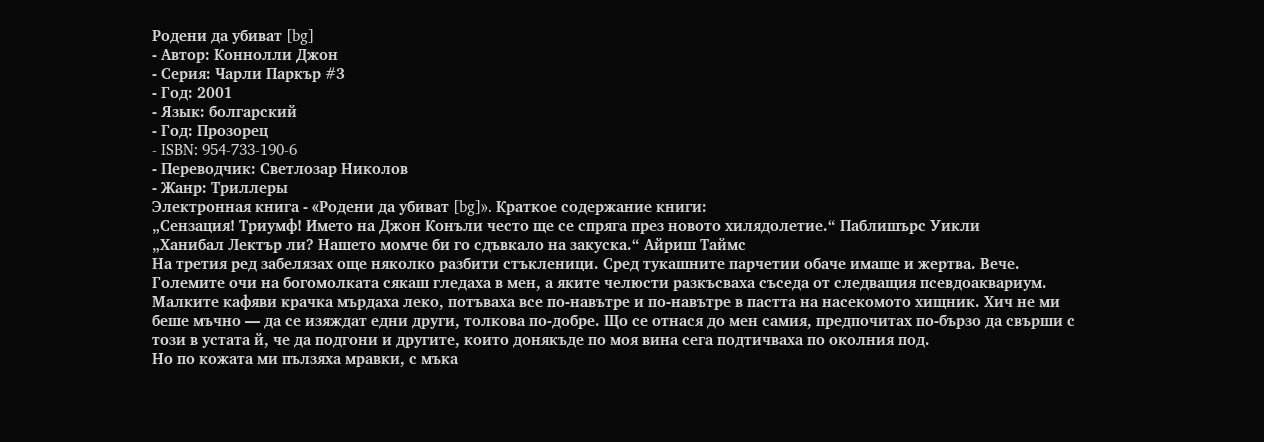Родени да убиват [bg]
- Автор: Коннолли Джон
- Серия: Чарли Паркър #3
- Год: 2001
- Язык: болгарский
- Год: Прозорец
- ISBN: 954-733-190-6
- Переводчик: Светлозар Николов
- Жанр: Триллеры
Электронная книга - «Родени да убиват [bg]». Краткое содержание книги:
„Сензация! Триумф! Името на Джон Конъли често ще се спряга през новото хилядолетие.“ Паблишърс Уикли
„Ханибал Лектър ли? Нашето момче би го сдъвкало на закуска.“ Айриш Таймс
На третия ред забелязах още няколко разбити стъкленици. Сред тукашните парчетии обаче имаше и жертва. Вече. Големите очи на богомолката сякаш гледаха в мен, а яките челюсти разкъсваха съседа от следващия псевдоаквариум. Малките кафяви крачка мърдаха леко, потъваха все по-навътре и по-навътре в пастта на насекомото хищник. Хич не ми беше мъчно — да се изяждат едни други, толкова по-добре. Що се отнася до мен самия, предпочитах по-бързо да свърши с този в устата й, че да подгони и другите, които донякъде по моя вина сега подтичваха по околния под.
Но по кожата ми пълзяха мравки, с мъка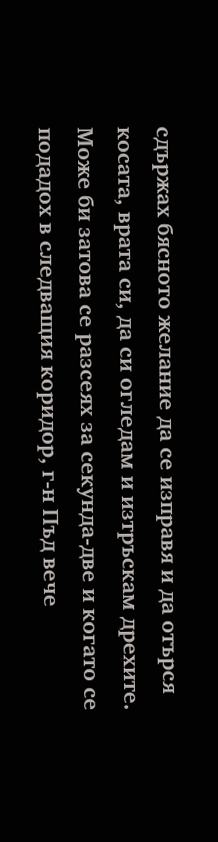сдържах бясното желание да се изправя и да отърся косата, врата си, да си огледам и изтръскам дрехите. Може би затова се разсеях за секунда-две и когато се подадох в следващия коридор, г-н Пъд вече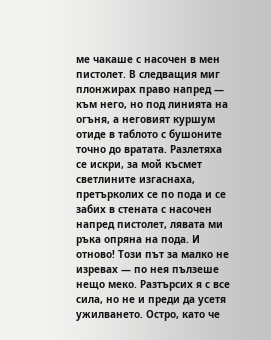ме чакаше с насочен в мен пистолет. В следващия миг плонжирах право напред — към него, но под линията на огъня, а неговият куршум отиде в таблото с бушоните точно до вратата. Разлетяха се искри, за мой късмет светлините изгаснаха, претърколих се по пода и се забих в стената с насочен напред пистолет, лявата ми ръка опряна на пода. И отново! Този път за малко не изревах — по нея пълзеше нещо меко. Разтърсих я с все сила, но не и преди да усетя ужилването. Остро, като че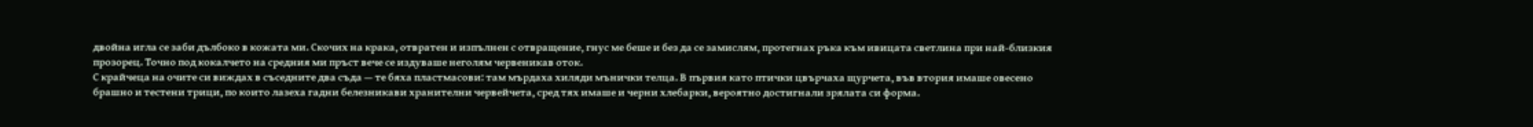двойна игла се заби дълбоко в кожата ми. Скочих на крака, отвратен и изпълнен с отвращение, гнус ме беше и без да се замислям, протегнах ръка към ивицата светлина при най-близкия прозорец. Точно под кокалчето на средния ми пръст вече се издуваше неголям червеникав оток.
С крайчеца на очите си виждах в съседните два съда — те бяха пластмасови: там мърдаха хиляди мънички телца. В първия като птички цвърчаха щурчета, във втория имаше овесено брашно и тестени трици, по които лазеха гадни белезникави хранителни червейчета, сред тях имаше и черни хлебарки, вероятно достигнали зрялата си форма.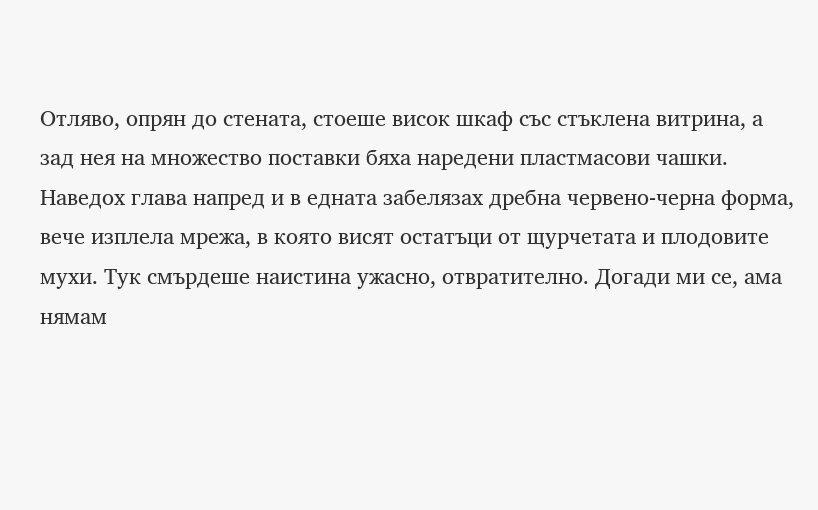Отляво, опрян до стената, стоеше висок шкаф със стъклена витрина, а зад нея на множество поставки бяха наредени пластмасови чашки. Наведох глава напред и в едната забелязах дребна червено-черна форма, вече изплела мрежа, в която висят остатъци от щурчетата и плодовите мухи. Тук смърдеше наистина ужасно, отвратително. Догади ми се, ама нямам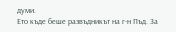думи.
Ето къде беше развъдникът на г-н Пъд. За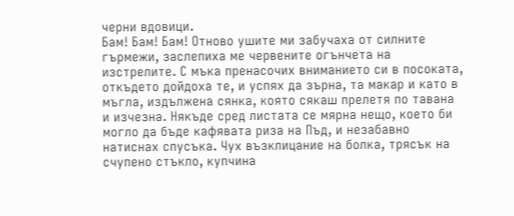черни вдовици.
Бам! Бам! Бам! Отново ушите ми забучаха от силните гърмежи, заслепиха ме червените огънчета на изстрелите. С мъка пренасочих вниманието си в посоката, откъдето дойдоха те, и успях да зърна, та макар и като в мъгла, издължена сянка, която сякаш прелетя по тавана и изчезна. Някъде сред листата се мярна нещо, което би могло да бъде кафявата риза на Пъд, и незабавно натиснах спусъка. Чух възклицание на болка, трясък на счупено стъкло, купчина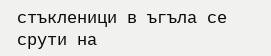стъкленици в ъгъла се срути на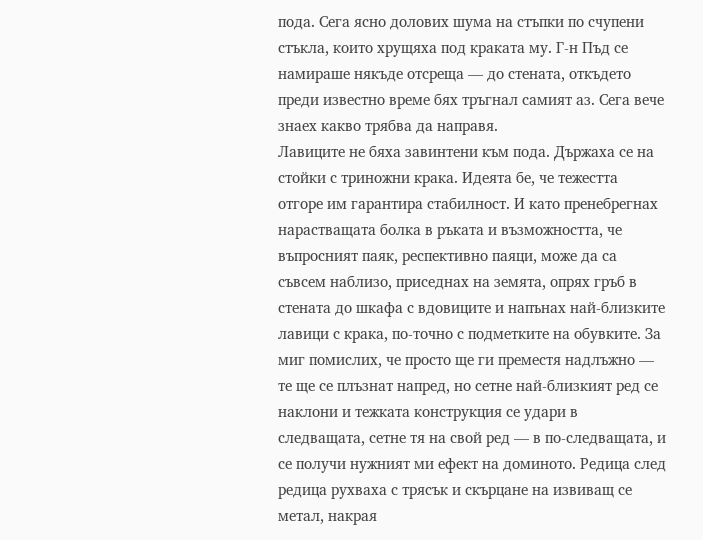пода. Сега ясно долових шума на стъпки по счупени стъкла, които хрущяха под краката му. Г-н Пъд се намираше някъде отсреща — до стената, откъдето преди известно време бях тръгнал самият аз. Сега вече знаех какво трябва да направя.
Лавиците не бяха завинтени към пода. Държаха се на стойки с триножни крака. Идеята бе, че тежестта отгоре им гарантира стабилност. И като пренебрегнах нарастващата болка в ръката и възможността, че въпросният паяк, респективно паяци, може да са съвсем наблизо, приседнах на земята, опрях гръб в стената до шкафа с вдовиците и напънах най-близките лавици с крака, по-точно с подметките на обувките. За миг помислих, че просто ще ги преместя надлъжно — те ще се плъзнат напред, но сетне най-близкият ред се наклони и тежката конструкция се удари в следващата, сетне тя на свой ред — в по-следващата, и се получи нужният ми ефект на доминото. Редица след редица рухваха с трясък и скърцане на извиващ се метал, накрая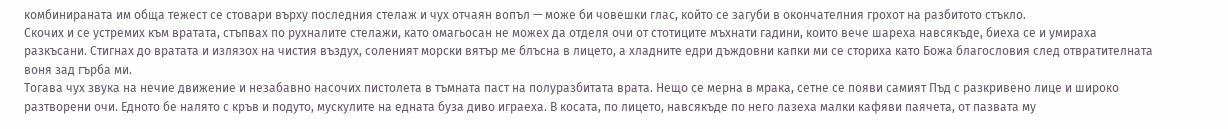комбинираната им обща тежест се стовари върху последния стелаж и чух отчаян вопъл — може би човешки глас, който се загуби в окончателния грохот на разбитото стъкло.
Скочих и се устремих към вратата, стъпвах по рухналите стелажи, като омагьосан не можех да отделя очи от стотиците мъхнати гадини, които вече шареха навсякъде, биеха се и умираха разкъсани. Стигнах до вратата и излязох на чистия въздух, соленият морски вятър ме блъсна в лицето, а хладните едри дъждовни капки ми се сториха като Божа благословия след отвратителната воня зад гърба ми.
Тогава чух звука на нечие движение и незабавно насочих пистолета в тъмната паст на полуразбитата врата. Нещо се мерна в мрака, сетне се появи самият Пъд с разкривено лице и широко разтворени очи. Едното бе налято с кръв и подуто, мускулите на едната буза диво играеха. В косата, по лицето, навсякъде по него лазеха малки кафяви паячета, от пазвата му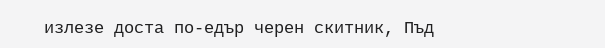излезе доста по-едър черен скитник, Пъд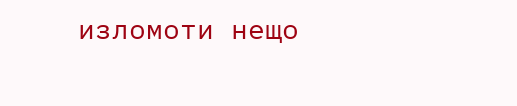изломоти нещо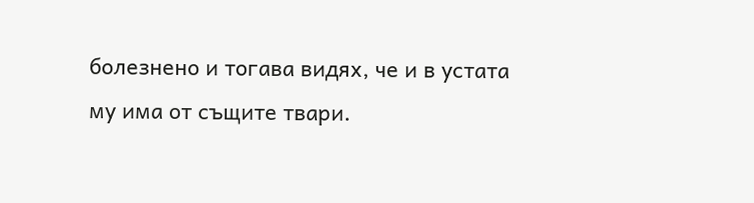болезнено и тогава видях, че и в устата му има от същите твари.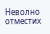Неволно отместих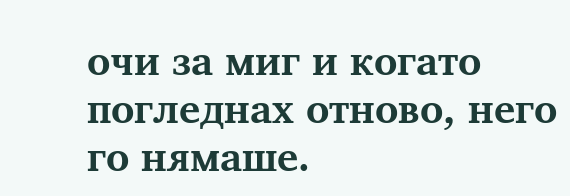очи за миг и когато погледнах отново, него го нямаше.